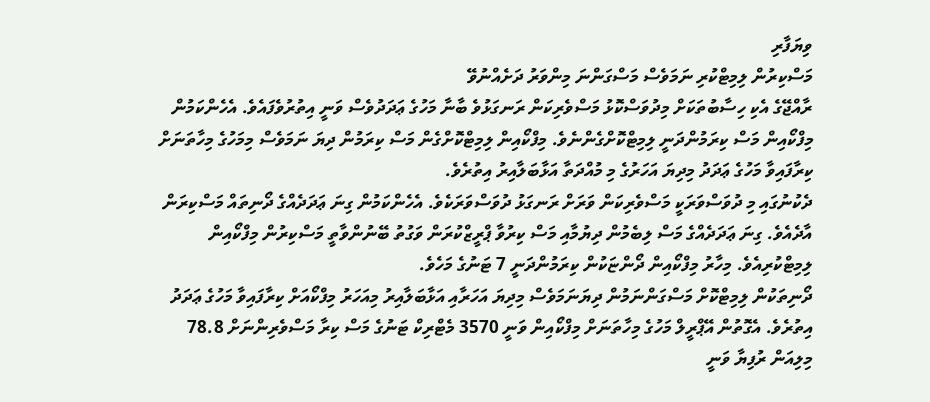ވިޔަފާރި
މަސްކިރުން ލިމިޓްކުރި ނަމަވެސް މަސްގަންނަ މިންވަރު ދަށެއްނުވޭ
ރާއްޖޭގެ އެކި ހިސާބުތަކަށް މިދުވަސްކޮޅު މަސްވެރިކަން ރަނގަޅުވެ ބާނާ މަހުގެ ޢަދަދުވެސް ވަނީ އިތުރުވެފައެވެ. އެހެންކަމުން މިފްކޯއިން މަސް ކިރަމުންދަނީ ލިމިޓްކޮށްގެންނެވެ. މިފްކޯއިން ލިމިޓްކޮށްގެން މަސް ކިރަމުން ދިޔަ ނަމަވެސް މިމަހުގެ މިހާތަނަށް ކިރާފައިވާ މަހުގެ ޢަދަދު މިދިޔަ އަހަރުގެ މި މުއްދަތާ އަޅާބަލާއިރު އިތުރެވެ.
ދެކުނުގައި މި ދުވަސްވަރަކީ މަސްވެރިކަން ވަރަށް ރަނގަޅު ދުވަސްވަރަކެވެ. އެހެންކަމުން ގިނަ ޢަދަދެއްގެ ދޯނިތައް މަސްކިރަން އާދެއެވެ. ގިނަ ޢަދަދެއްގެ މަސް ލިބެމުން ދިޔުމާއި މަސް ކިރުވާ ޕްރީޒްކުރަން ވަގުތު ބޭނުންވާތީ މަސްކިރުން މިފްކޯއިން ލިމިޓްކުރިއެވެ. މިހާރު މިފްކޯއިން ދޯންޏަކުން ކިރަމުންދަނީ 7 ޓަނުގެ މަހެވެ.
ދޯނިތަކުން ލިމިޓްކޮށް މަސްގަންނަމުން ދިޔަނަމަވެސް މިދިޔަ އަހަރާއި އަޅާބަލާއިރު މިއަހަރު މިފްކޯއަށް ކިރާފައިވާ މަހުގެ ޢަދަދު އިތުރެވެ. އެގޮތުން އޭޕްރީލް މަހުގެ މިހާތަނަށް މިފްކޯއިން ވަނީ 3570 މެޓްރިކް ޓަނުގެ މަސް ކިރާ މަސްވެރިންނަށް 78.8 މިލިއަން ރުފިޔާ ވަނީ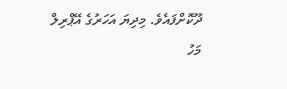ދޫކޮށްފައެވެ. މިދިޔަ އަހަރުގެ އޭޕްރިލް މަހު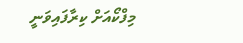މިފްކޯއަށް ކިރާފައިވަނީ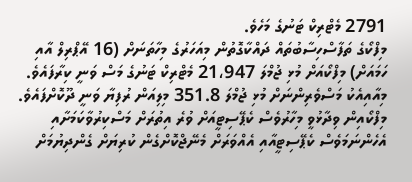2791 މެޓްރިކް ޓަނުގެ މަހެވެ.
މިފްކޯގެ ތަފާސްހިސާބުތައް ދައްކާގޮތުން މިއަހަރުގެ މިހާތަނަށް (16 އޭޕްރިލް އާއި ހަމައަށް) މިފްކޯއަށް މުޅި ޖުމްލަ 21،947 މެޓްރިކް ޓަނުގެ މަސް ވަނީ ކިރާފައެވެ. މިއާއިއެކު މަސްވެރިންނަށް މުޅި ޖުމްލަ 351.8 މިލިއަން ރުފިޔާ ވަނީ ދޫކޮށްފައެވެ.
މިފްކޯއިން ވިދާޅުވީ މިހާރުވެސް ކެޕޭސިޓީއަށް ވުރެ އިތުރަށް މަސްކިރުވާކަމަށާއި އެހެންނަމަވެސް ކެޕޭސިޓީއާއި އެއްވަރަށް މެނޭޖްކޮށްގެން ކުރިޔަށް ގެންދިޔުމަށް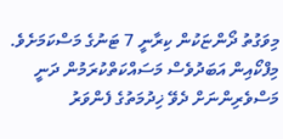މިވަގުތު ދޯންޏަކުން ކިރާނީ 7 ޓަނުގެ މަސްކަމަށެވެ. މިފްކޯއިން އަބަދުވެސް މަސައްކަތްކުރަމުން ދަނީ މަސްވެރިންނަށް ދެވޭ ޚިދުމަތުގެ ފެންވަރު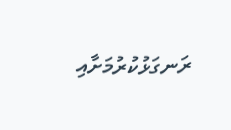ރަނގަޅުކުރުމަށާއި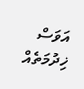އަވަސް ޚިދުމަތެއް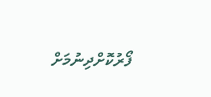ފޯރުކޮށްދިނުމަށް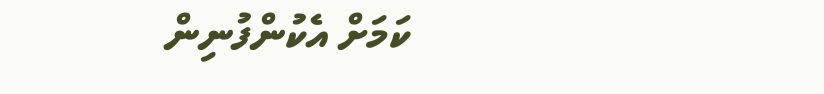ކަމަށް އެކުންފުނިން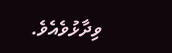ވިދާޅުވެއެވެ.